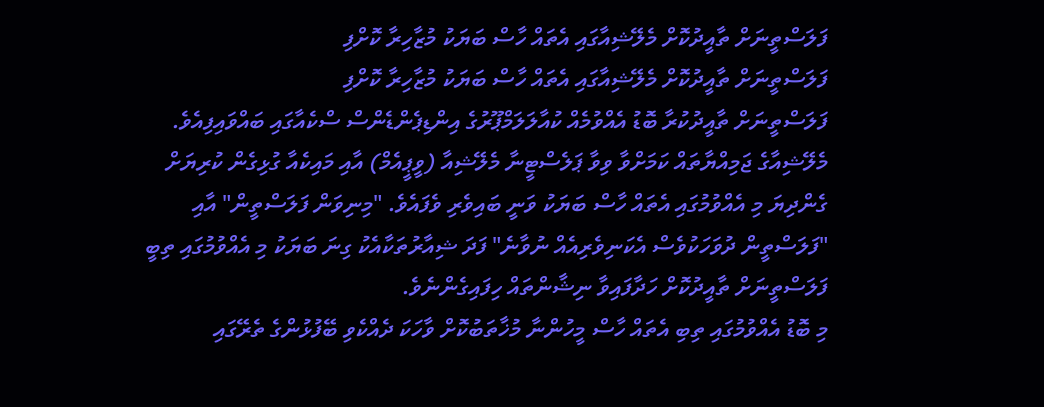ފަލަސްތީނަށް ތާއީދުކޮށް މެލޭޝިއާގައި އެތައް ހާސް ބަޔަކު މުޒާހިރާ ކޮށްފި
ފަލަސްތީނަށް ތާއީދުކޮށް މެލޭޝިއާގައި އެތައް ހާސް ބަޔަކު މުޒާހިރާ ކޮށްފި
ފަލަސްތީނަށް ތާއީދުކުރާ ބޮޑު އެއްވުމެއް ކުއާލަލަމްޕޫރުގެ އިންޑިޕެންޑެންސް ސްކެއާގައި ބައްވައިފިއެވެ.
މެލޭޝިއާގެ ޖަމިއްޔާތައް ކަމަށްވާ ވިވާ ޕަލެސްޓީނާ މެލޭޝިއާ (ވީޕީއެމް) އާއި މައިކެއާ ގުޅިގެން ކުރިޔަށް ގެންދިޔަ މި އެއްވުމުގައި އެތައް ހާސް ބަޔަކު ވަނީ ބައިވެރި ވެފައެވެ. "މިނިވަން ފަލަސްތީން" އާއި "ފަލަސްތީން ދުވަހަކުވެސް އެކަނިވެރިއެއް ނުވާނެ" ފަދަ ޝިއާރުތަކާއެކު ގިނަ ބަޔަކު މި އެއްވުމުގައި ތިބީ ފަލަސްތީނަށް ތާއީދުކޮށް ހަދާފައިވާ ނިޝާންތައް ހިފައިގެންނެވެ.
މި ބޮޑު އެއްވުމުގައި ތިބި އެތައް ހާސް މީހުންނާ މުޚާތަބުކޮށް ވާހަކަ ދެއްކެވި ބޭފުޅުންގެ ތެރޭގައި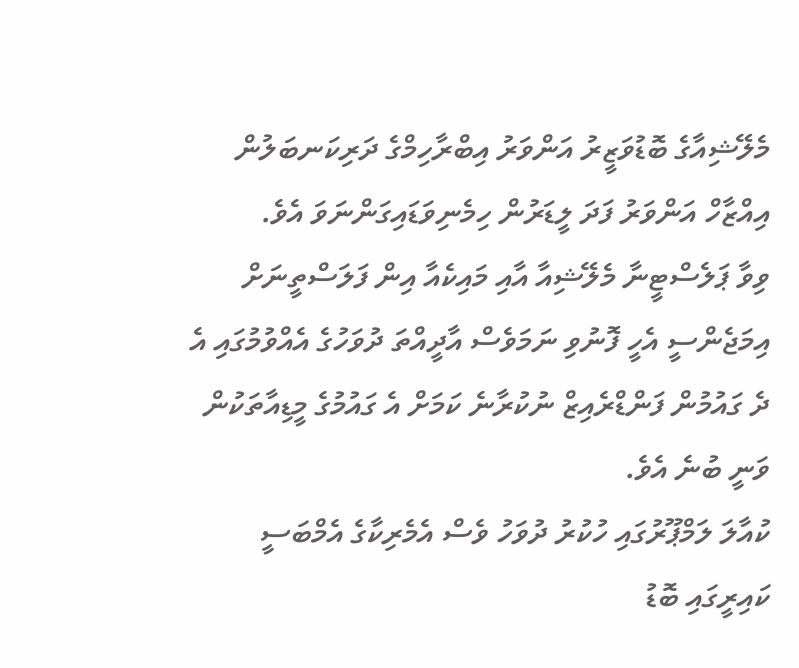މެލޭޝިއާގެ ބޮޑުވަޒީރު އަންވަރު އިބްރާހިމްގެ ދަރިކަނބަލުން އިއްޒާހް އަންވަރު ފަދަ ލީޑަރުން ހިމެނިވަޑައިގަންނަވަ އެވެ.
ވިވާ ޕަލެސްޓީނާ މެލޭޝިއާ އާއި މައިކެއާ އިން ފަލަސްތީނަށް އިމަޖެންސީ އެހީ ފޮނުވި ނަމަވެސް އާދީއްތަ ދުވަހުގެ އެއްވުމުގައި އެ ދެ ގައުމުން ފަންޑްރެއިޒް ނުކުރާނެ ކަމަށް އެ ގައުމުގެ މީޑިއާތަކުން ވަނީ ބުނެ އެވެ.
ކުއާލަ ލަމްޕޫރުގައި ހުކުރު ދުވަހު ވެސް އެމެރިކާގެ އެމްބަސީ ކައިރީގައި ބޮޑު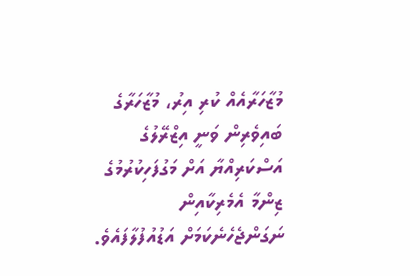މުޒާހަރާއެއް ކުރި އިރު، މުޒާހަރާގެ ބައިވެރިން ވަނީ އިޒްރޭލުގެ އަސްކަރިއްޔާ އަށް މަގުފަހިކުރުމުގެ ޒިންމާ އެމެރިކާއިން ނަގަންޖެހެނެކަމަށް އަޑުއުފުލާފައެވެ.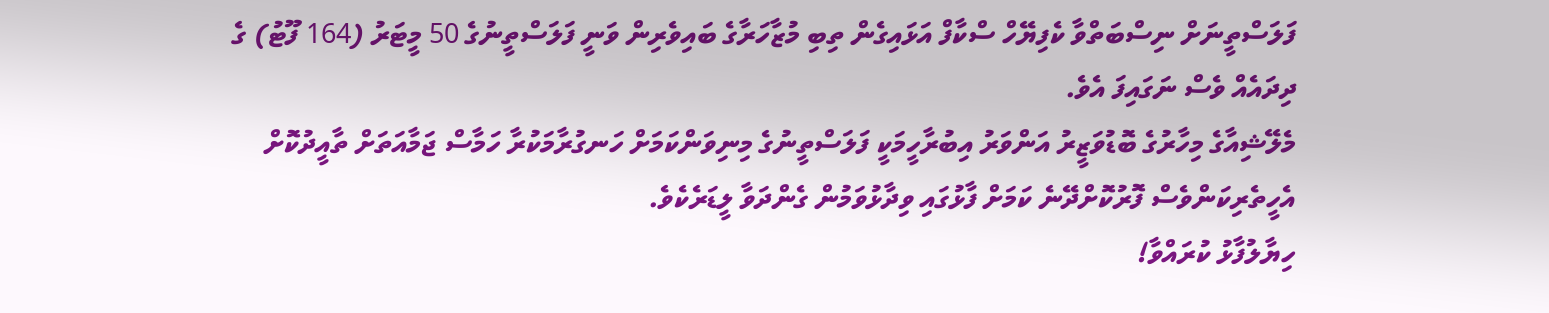ފަލަސްތީނަށް ނިސްބަތްވާ ކެފިޔޭހް ސްކާފް އަޅައިގެން ތިބި މުޒާހަރާގެ ބައިވެރިން ވަނީ ފަލަސްތީނުގެ 50 މީޓަރު (164 ފޫޓު) ގެ ދިދައެއް ވެސް ނަގައިފަ އެވެ.
މެލޭޝިއާގެ މިހާރުގެ ބޮޑުވަޒީރު އަންވަރު އިބުރާހީމަކީ ފަލަސްތީނުގެ މިނިވަންކަމަށް ހަނގުރާމަކުރާ ހަމާސް ޖަމާއަތަށް ތާއީދުކޮށް އެހީތެރިކަންވެސް ފޮރުކޮށްދޭނެ ކަމަށް ފާޅުގައި ވިދާޅުވަމުން ގެންދަވާ ލީޑަރެކެވެ.
ހިޔާލުފާޅު ކުރައްވާ!